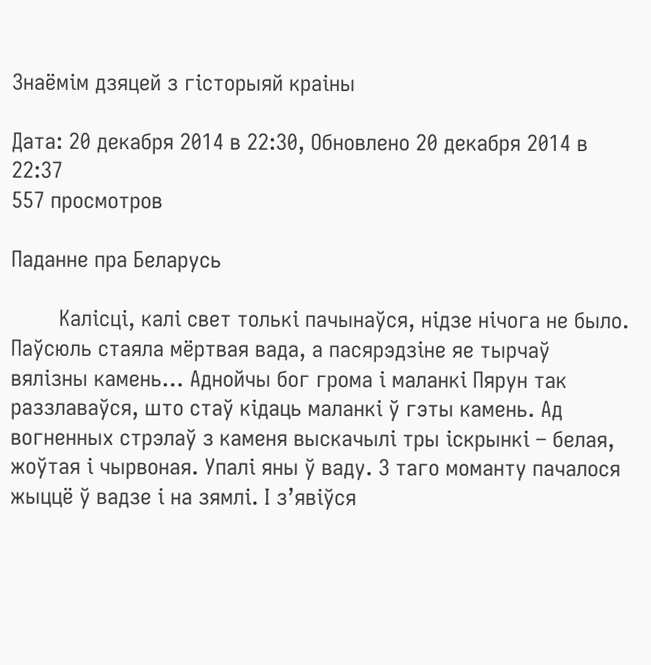Знаёмім дзяцей з гісторыяй краіны

Дата: 20 декабря 2014 в 22:30, Обновлено 20 декабря 2014 в 22:37
557 просмотров

Паданне пра Беларусь

        Калісці, калі свет толькі пачынаўся, нідзе нічога не было. Паўсюль стаяла мёртвая вада, а пасярэдзіне яе тырчаў вялізны камень… Аднойчы бог грома і маланкі Пярун так раззлаваўся, што стаў кідаць маланкі ў гэты камень. Ад вогненных стрэлаў з каменя выскачылі тры іскрынкі – белая, жоўтая і чырвоная. Упалі яны ў ваду. З таго моманту пачалося жыццё ў вадзе і на зямлі. І з’явіўся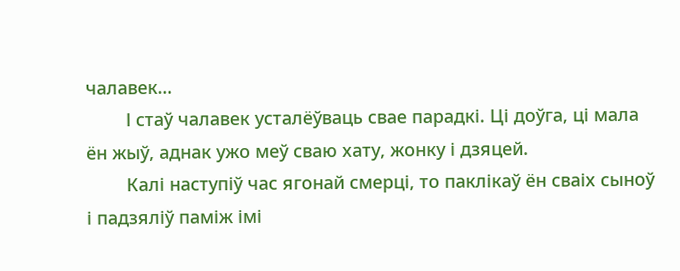чалавек…
        І стаў чалавек усталёўваць свае парадкі. Ці доўга, ці мала ён жыў, аднак ужо меў сваю хату, жонку і дзяцей.
        Калі наступіў час ягонай смерці, то паклікаў ён сваіх сыноў і падзяліў паміж імі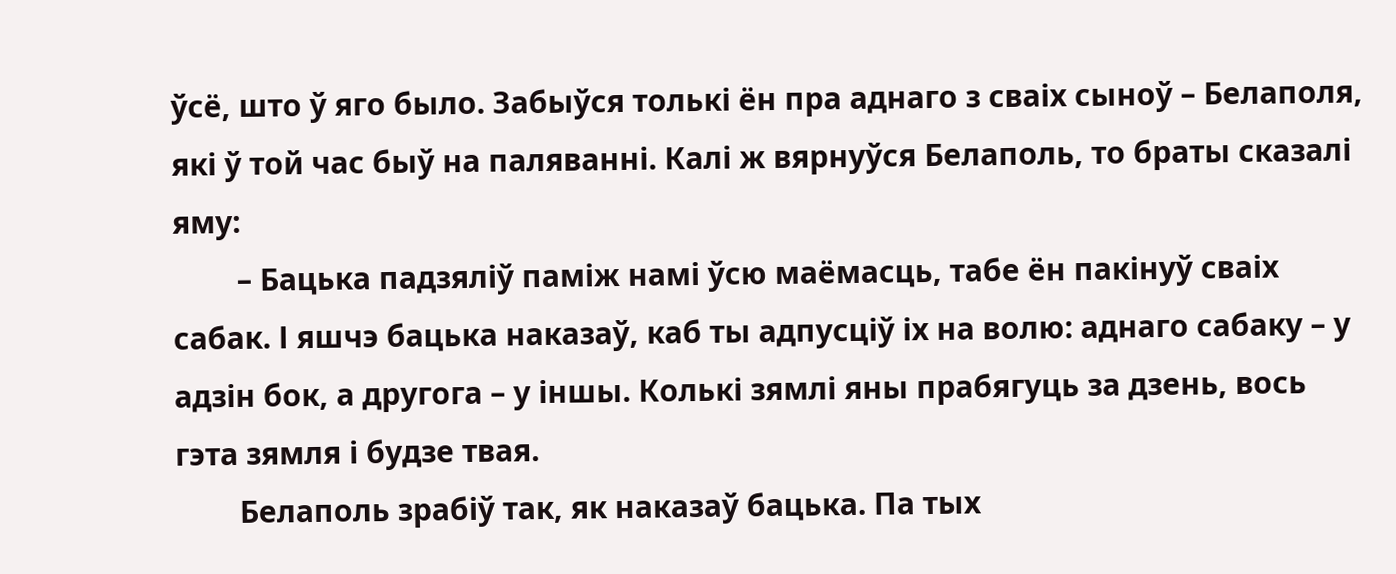ўсё, што ў яго было. Забыўся толькі ён пра аднаго з сваіх сыноў – Белаполя, які ў той час быў на паляванні. Калі ж вярнуўся Белаполь, то браты сказалі яму:
        – Бацька падзяліў паміж намі ўсю маёмасць, табе ён пакінуў сваіх сабак. І яшчэ бацька наказаў, каб ты адпусціў іх на волю: аднаго сабаку – у адзін бок, а другога – у іншы. Колькі зямлі яны прабягуць за дзень, вось гэта зямля і будзе твая.
        Белаполь зрабіў так, як наказаў бацька. Па тых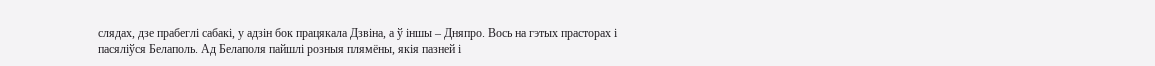слядах, дзе прабеглі сабакі, у адзін бок працякала Дзвіна, а ў іншы – Дняпро. Вось на гэтых прасторах і пасяліўся Белаполь. Ад Белаполя пайшлі розныя плямёны, якія пазней і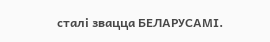сталі звацца БЕЛАРУСАМІ.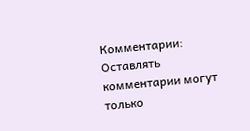Комментарии:
Оставлять комментарии могут только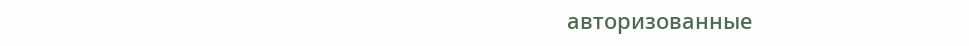авторизованные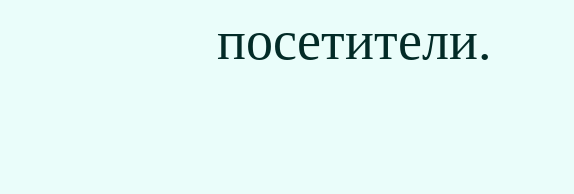посетители.